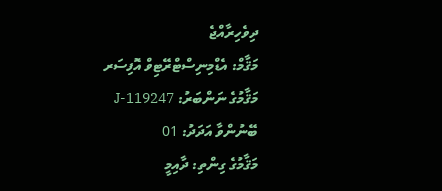ދިވެހިރާއްޖެ
މަޤާމް: އެޑްމިނިސްޓްރޭޓިވް އޮފިސަރ
މަޤާމުގެ ނަންބަރު: J-119247
ބޭނުންވާ އަދަދު: 01
މަޤާމުގެ ގިންތި: ދާއިމީ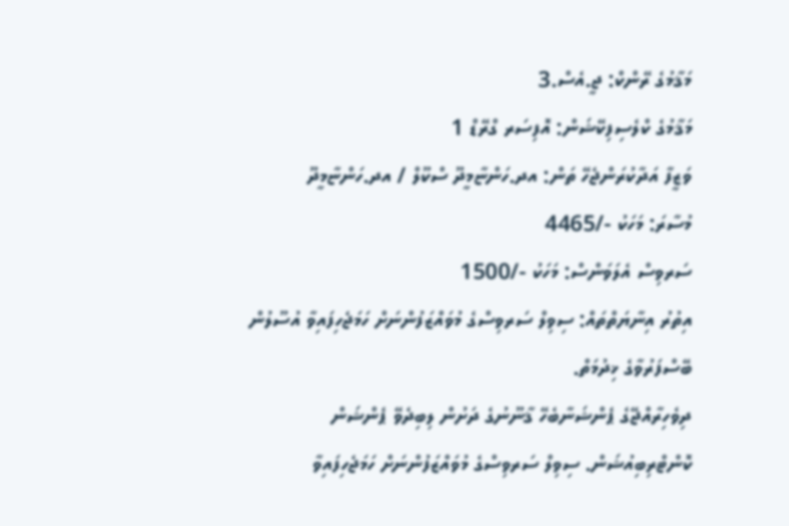މަޤާމުގެ ރޭންކް: ޖީ.އެސް.3
މަޤާމުގެ ކްލެސިފިކޭޝަން: އޮފިސަރ ގްރޭޑް 1
ވަޒީފާ އަދާކުރަންޖެހޭ ތަން: އދ.ހަންޏާމީދޫ ސްކޫލް / އދ.ހަންޏާމީދޫ
މުސާރަ: މަހަކު -/4465
ސަރވިސް އެލަވަންސް: މަހަކު -/1500
އިތުރު އިނާޔަތްތައް: ސިވިލް ސަރވިސްގެ މުވައްޒަފުންނަށް ހަމަޖެހިފައިވާ އުސޫލުން ބޭސްފަރުވާގެ ޚިދުމަތް.
ދިވެހިރާއްޖޭގެ ޕެންޝަނާބެހޭ ޤާނޫނުގެ ދަށުން ލިބިދެވޭ ޕެންޝަން ކޮންޓްރިބިއުޝަން. ސިވިލް ސަރވިސްގެ މުވައްޒަފުންނަށް ހަމަޖެހިފައިވާ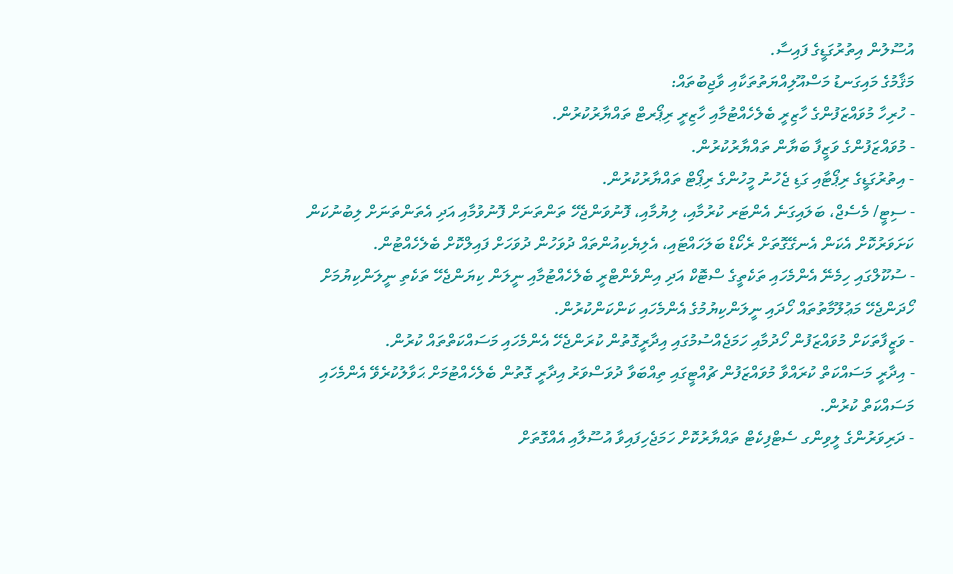އުސޫލުން އިތުރުގަޑީގެ ފައިސާ.
މަޤާމުގެ މައިގަނޑު މަސްއޫލިއްޔަތުތަކާއި ވާޖިބުތައް:
- ހުރިހާ މުވައްޒަފުންގެ ހާޒިރީ ބެލެހެއްޓުމާއި ހާޒިރީ ރިޕޯރޓް ތައްޔާރުކުރުން.
- މުވައްޒަފުންގެ ވަޒީފާ ބަޔާން ތައްޔާރުކުރުން.
- އިތުރުގަޑީގެ ރިޕޯޓާއި ގަޑި ޖެހުނު މީހުންގެ ރިޕޯޓް ތައްޔާރުކުރުން.
- ސިޓީ/ މެސެޖް، ބަލައިގަނެ އެންޓަރ ކުރުމާއި، ލިޔުމާއި، ފޮނުވަންޖެހޭ ތަންތަނަށް ފޮނުވުމާއި އަދި އެތަންތަނަށް ލިބުނުކަން ކަށަވަރުކޮށް އެކަން އެނގޭގޮތަށް ރެކޯޑް ބަލަހައްޓައި، އެލިޔެކިއުންތައް ދުވަހުން ދުވަހަށް ފައިލްކޮށް ބެލެހެއްޓުން.
- ސުކޫލްގައި ހިމެނޭ އެންމެހައި ތަކެތީގެ ސްޓޮކް އަދި އިންވެންޓްރީ ބެލެހެއްޓުމާއި ނީލަން ކިޔަންޖެހޭ ތަކެތި ނީލަންކިޔުމަށް ހޯދަންޖެހޭ މަޢުލޫމާތުތައް ހޯދައި ނީލަންކިޔުމުގެ އެންމެހައި ކަންކަންކުރުން.
- ވަޒީފާތަކަށް މުވައްޒަފުން ހޯދުމާއި ހަމަޖެއްސުމުގައި އިދާރީގޮތުން ކުރަންޖެހޭ އެންމެހައި މަސައްކަތްތައް ކުރުން.
- އިދާރީ މަސައްކަތް ކުރައްވާ މުވައްޒަފުން ޗުއްޓީގައި ތިއްބަވާ ދުވަސްވަރު އިދާރީ ގޮތުން ބެލެހެއްޓުމަށް ޙަވާލުކުރެވޭ އެންމެހައި މަސައްކަތް ކުރުން.
- ދަރިވަރުންގެ ލީވިންގ ސެޓްފިކެޓް ތައްޔާރުކޮށް ހަމަޖެހިފައިވާ އުސޫލާއި އެއްގޮތަށް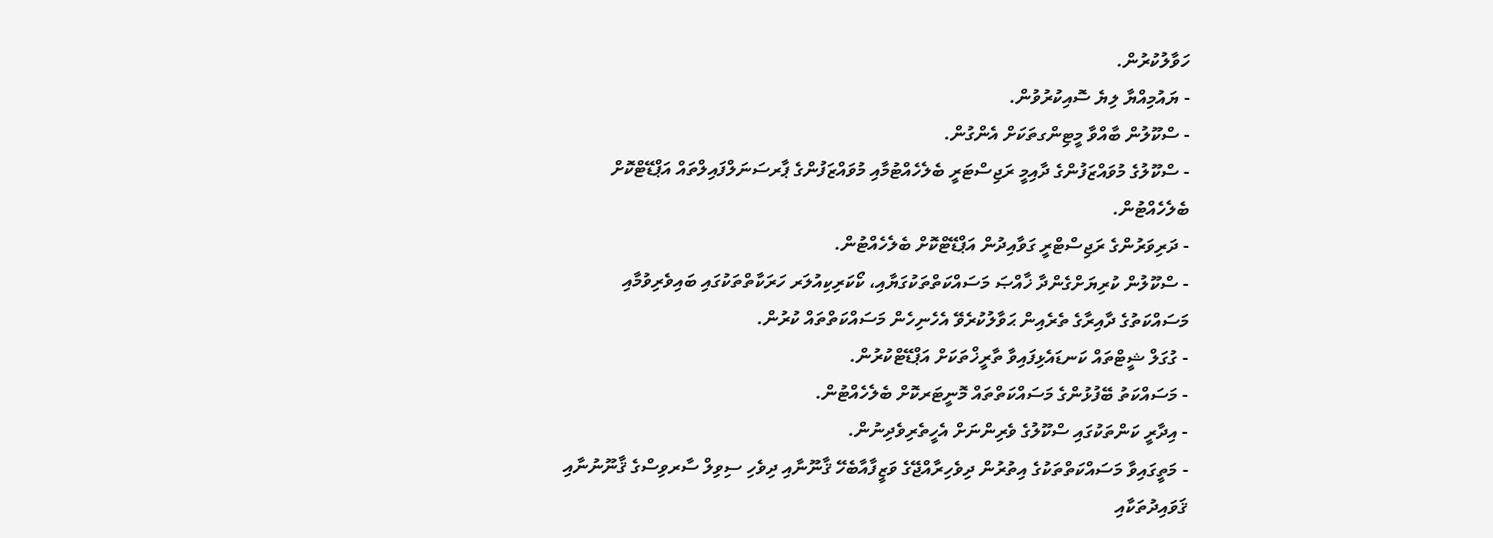ހަވާލުކުރުން.
- ޔައުމިއްޔާ ލިޔެ ސޮއިކުރުވުން.
- ސްކޫލުން ބާއްވާ މީޓިންގތަކަށް އެންގުން.
- ސްކޫލުގެ މުވައްޒަފުންގެ ދާއިމީ ރަޖިސްޓަރީ ބެލެހެއްޓުމާއި މުވައްޒަފުންގެ ޕާރސަނަލްފައިލްތައް އަޕްޑޭޓްކޮށް ބެލެހެއްޓުން.
- ދަރިވަރުންގެ ރަޖިސްޓްރީ ގަވާއިދުން އަޕްޑޭޓްކޮށް ބެލެހެއްޓުން.
- ސްކޫލުން ކުރިޔަށްގެންދާ ޚާއްޞަ މަސައްކަތްތަކުގަޔާއި، ކޯކަރިކިއުލަރ ހަރަކާތްތަކުގައި ބައިވެރިވުމާއި މަސައްކަތުގެ ދާއިރާގެ ތެރެއިން ޙަވާލުކުރެވޭ އެހެނިހެން މަސައްކަތްތައް ކުރުން.
- ގުގަލް ޝީޓްތައް ކަނޑައެޅިފައިވާ ތާރީޚްތަކަށް އަޕްޑޭޓްކުރުން.
- މަސައްކަތު ބޭފުޅުންގެ މަސައްކަތްތައް މޮނީޓަރކޮށް ބެލެހެއްޓުން.
- އިދާރީ ކަންތަކުގައި ސްކޫލުގެ ވެރިންނަށް އެހީތެރިވެދިނުން.
- މަތީގައިވާ މަސައްކަތްތަކުގެ އިތުރުން ދިވެހިރާއްޖޭގެ ވަޒީފާއާބެހޭ ޤާނޫނާއި ދިވެހި ސިވިލް ސާރވިސްގެ ޤާނޫނުނާއި ޤަވައިދުތަކާއި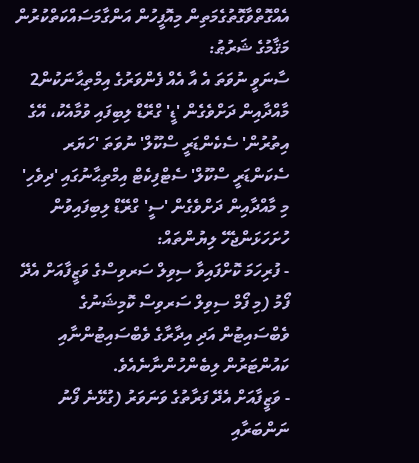އެއްގޮތްވާގޮތުގެމަތިން މިއޮފީހުން އަންގާމަސައްކަތްކުރުން
މަޤާމުގެ ޝަރުޠު:
ސާނަވީ ނުވަތަ އެ އާ އެއް ފެންވަރުގެ އިމްތިޙާނަކުން2 މާއްދާއިން ދަށްވެގެން 'ޑީ' ގްރޭޑް ލިބިފައި ވުމާއެކު، އޭގެ އިތުރުން' ސެކެންޑަރީ ސްކޫލް' ނުވަތަ 'ހަޔަރ ސެކަންޑަރީ ސްކޫލް' ސެޓްފިކެޓް އިމްތިޙާނުގައި 'ދިވެހި' މި މާއްދާއިން ދަށްވެގެން 'ސީ' ގްރޭޑް ލިބިފައިވުން
ހުށަހަޅަންޖެހޭ ލިޔުންތައް:
- ފުރިހަމަ ކޮށްފައިވާ ސިވިލް ސަރވިސްގެ ވަޒީފާއަށް އެދޭ ފޯމު (މި ފޯމް ސިވިލް ސަރވިސް ކޮމިޝަނުގެ ވެބްސައިޓުން އަދި އިދާރާގެ ވެބްސައިޓުންނާއި ކައުންޓަރުން ލިބެންހުންނާނެއެވެ.
- ވަޒީފާއަށް އެދޭ ފަރާތުގެ ވަނަވަރު (ގުޅޭނެ ފޯނު ނަންބަރާއި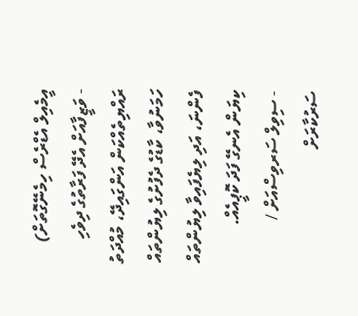އީމެއިލް އެޑްރެސް ހިމެނޭގޮތަށް)
- ވަޒީފާއަށް އެދޭ ފަރާތުގެ ދިވެހި ރައްޔިތެއްކަން އަންގައިދޭ، މުއްދަތު ހަމަނުވާ، ކާޑުގެ ދެފުށުގެ ލިޔުންތައް ފެންނަ، އަދި ލިޔެފައިވާ ލިޔުންތައް ކިޔަން އެނގޭ ފަދަ ކޮޕީއެއް.
- ސިވިލް ސަރވިސްއަށް / ސަރުކާރަށް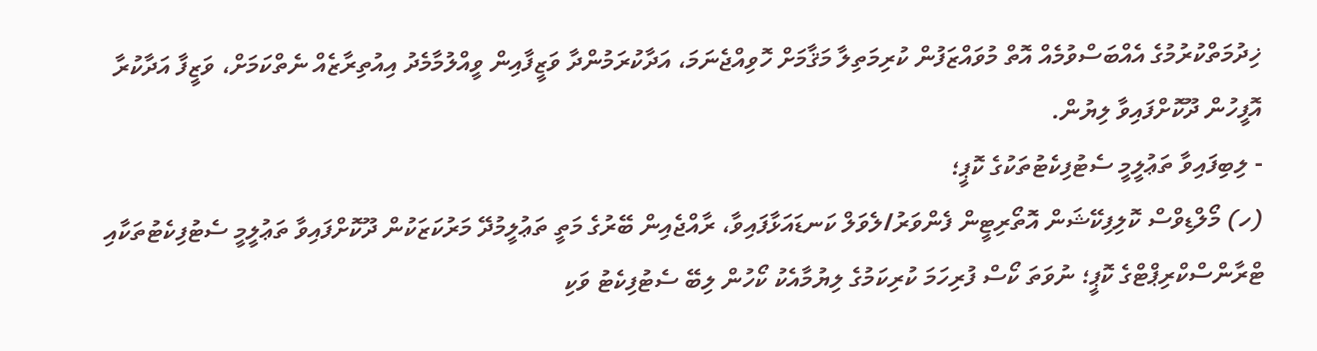ޚިދުމަތްކުރުމުގެ އެއްބަސްވުމެއް އޮތް މުވައްޒަފުން ކުރިމަތިލާ މަޤާމަށް ހޮވިއްޖެނަމަ، އަދާކުރަމުންދާ ވަޒީފާއިން ވީއްލުމާމެދު އިއުތިރާޒެއް ނެތްކަމަށް، ވަޒީފާ އަދާކުރާ އޮފީހުން ދޫކޮށްފައިވާ ލިޔުން.
- ލިބިފައިވާ ތަޢުލީމީ ސެޓުފިކެޓުތަކުގެ ކޮޕީ؛
(ހ) މޯލްޑިވްސް ކޮލިފިކޭޝަން އޮތޯރިޓީން ފެންވަރު/ލެވަލް ކަނޑައަޅާފައިވާ، ރާއްޖެއިން ބޭރުގެ މަތީ ތަޢުލީމުދޭ މަރުކަޒަކުން ދޫކޮށްފައިވާ ތަޢުލީމީ ސެޓުފިކެޓުތަކާއި ޓްރާންސްކްރިޕްޓްގެ ކޮޕީ؛ ނުވަތަ ކޯސް ފުރިހަމަ ކުރިކަމުގެ ލިޔުމާއެކު ކޯހުން ލިބޭ ސެޓުފިކެޓު ވަކި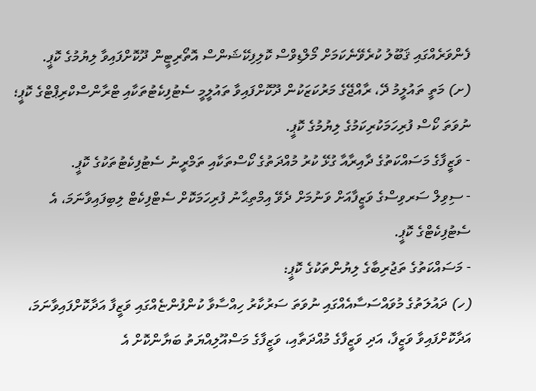ފެންވަރެއްގައި ޤަބޫލު ކުރެވޭނެކަމަށް މޯލްޑިވްސް ކޮލިފިކޭޝަންސް އޮތޯރިޓީން ދޫކޮށްފައިވާ ލިޔުމުގެ ކޮޕީ.
(ށ) މަތީ ތައުލީމު ދޭ، ރާއްޖޭގެ މަރުކަޒަކުން ދޫކޮށްފައިވާ ތައުލީމީ ސެޓުފިކެޓުތަކާއި ޓްރާންސްކްރިޕްޓްގެ ކޮޕީ؛ ނުވަތަ ކޯސް ފުރިހަމަކުރިކަމުގެ ލިޔުމުގެ ކޮޕީ.
- ވަޒީފާގެ މަސައްކަތުގެ ދާއިރާއާ ގުޅޭ ކުރު މުއްދަތުގެ ކޯސްތަކާއި ތަމްރީނު ސެޓުފިކެޓުތަކުގެ ކޮޕީ.
- ސިވިލް ސަރވިސްގެ ވަޒީފާއަށް ވަނުމަށް ދެވޭ އިމްތިޙާނު ފުރިހަމަކޮށް ސެޓްފިކެޓް ލިބިފައިވާނަމަ، އެ ސެޓުފިކެޓްގެ ކޮޕީ.
- މަސައްކަތުގެ ތަޖުރިބާގެ ލިޔުންތަކުގެ ކޮޕީ:
(ހ) ދައުލަތުގެ މުވައްސަސާއެއްގައި ނުވަތަ ސަރުކާރު ހިއްސާވާ ކުންފުންޏެއްގައި ވަޒީފާ އަދާކޮށްފައިވާނަމަ، އަދާކޮށްފައިވާ ވަޒީފާ، އަދި ވަޒީފާގެ މުއްދަތާއި، ވަޒީފާގެ މަސްއޫލިއްޔަތު ބަޔާންކޮށް އެ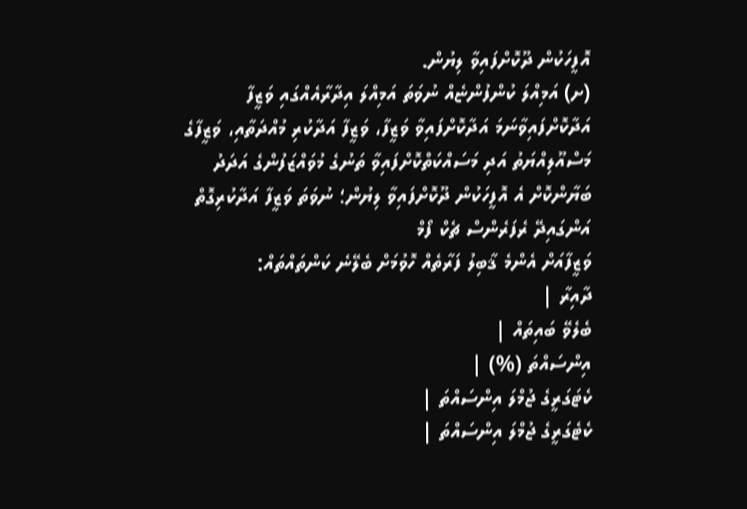އޮފީހަކުން ދޫކޮށްފައިވާ ލިޔުން.
(ށ) އަމިއްލަ ކުންފުންޏެއް ނުވަތަ އަމިއްލަ އިދާރާއެއްގައި ވަޒީފާ އަދާކޮށްފައިވާނަމަ އަދާކޮށްފައިވާ ވަޒީފާ، ވަޒީފާ އަދާކުރި މުއްދަތާއި، ވަޒީފާގެ މަސްއޫލިއްޔަތު އަދި މަސައްކަތްކޮށްފައިވާ ތަނުގެ މުވައްޒަފުންގެ އަދަދު ބަޔާންކޮށް އެ އޮފީހަކުން ދޫކޮށްފައިވާ ލިޔުން؛ ނުވަތަ ވަޒީފާ އަދާކުރިގޮތް އަންގައިދޭ ރެފަރެންސް ޗެކް ފޯމް
ވަޒީފާއަށް އެންމެ ޤާބިލު ފަރާތެއް ހޮވުމަށް ބެލޭނެ ކަންތައްތައް:
ދާއިރާ |
ބެލެވޭ ބައިތައް |
އިންސައްތަ (%) |
ކެޓަގަރީގެ ޖުމްލަ އިންސައްތަ |
ކެޓެގަރީގެ ޖުމްލަ އިންސައްތަ |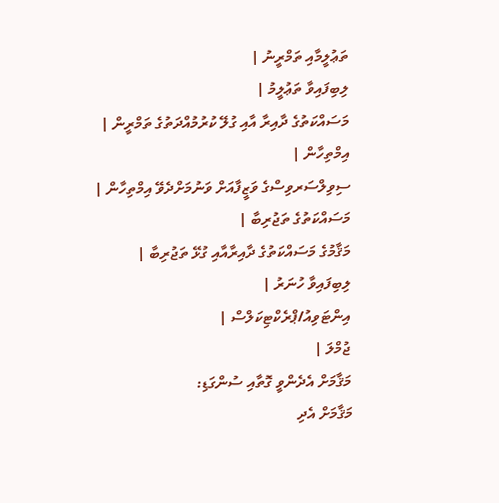ތަޢުލީމާއި ތަމްރީނު |
ލިބިފައިވާ ތަޢުލީމު |
މަސައްކަތުގެ ދާއިރާ އާއި ގުލޭ ކުރުމުއްދަތުގެ ތަމްރީން |
އިމްތިހާން |
ސިވިލްސަރވިސްގެ ވަޒީފާއަށް ވަނުމަށްދެވޭ އިމްތިހާން |
މަސައްކަތުގެ ތަޖުރިބާ |
މަޤާމުގެ މަސައްކަތުގެ ދާއިރާއާއި ގުޅޭ ތަޖުރިބާ |
ލިބިފައިވާ ހުނަރު |
އިންޓަވިއު/ޕްރެކްޓިކަލްސް |
ޖުމްލަ |
މަޤާމަށް އެދެންވީ ގޮތާއި ސުންގަޑި:
މަޤާމަށް އެދި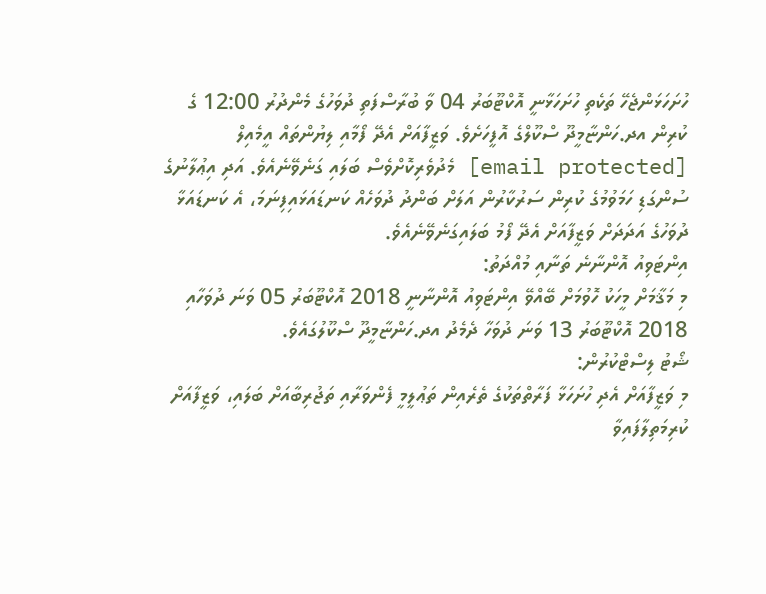ހުށަހަޅަންޖެހޭ ތަކެތި ހުށަހަޅާނީ އޮކްޓޫބަރު 04 ވާ ބުރާސްފަތި ދުވަހުގެ މެންދުރު 12:00 ގެ ކުރިން އދ.ހަންޏާމީދޫ ސްކޫލްގެ އޮފީހަށެވެ. ވަޒީފާއަށް އެދޭ ފޯމާއި ލިޔުންތައް އީމެއިލް [email protected] މެދުވެރިކޮށްވެސް ބަލައި ގަނެވޭނެއެވެ. އަދި އިޢުލާނުގެ ސުންގަޑި ހަމަވުމުގެ ކުރިން ސަރުކާރުން އަލަށް ބަންދު ދުވަހެއް ކަނޑައަޅައިފިނަމަ، އެ ކަނޑައަޅާ ދުވަހުގެ އަދަދަށް ވަޒީފާއަށް އެދޭ ފޯމު ބަލައިގަނެވޭނެއެވެ.
އިންޓަވިއު އޮންނާނެ ތަނާއި މުއްދަތު:
މި މަޤާމަށް މީހަކު ހޮވުމަށް ބޭއްވޭ އިންޓަވިއު އޮންނާނީ 2018 އޮކްޓޫބަރު 05 ވަނަ ދުވަހާއި 2018 އޮކްޓޫބަރު 13 ވަނަ ދުވަހާ ދެމެދު އދ.ހަންޏާމީދޫ ސްކޫލުގައެވެ.
ޝޯޓު ލިސްޓްކުރުން:
މި ވަޒީފާއަށް އެދި ހުށަހަޅާ ފަރާތްތަކުގެ ތެރެއިން ތަޢުލީމީ ފެންވަރާއި ތަޖުރިބާއަށް ބަލައި، ވަޒީފާއަށް
ކުރިމަތިލާފައިވާ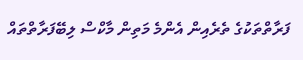ފަރާތްތަކުގެ ތެރެއިން އެންމެ މަތިން މާކްސް ލިބޭފަރާތްތައް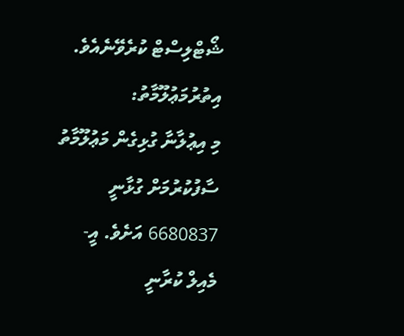ޝޯޓްލިސްޓް ކުރެވޭނެއެވެ.
އިތުރުމަޢުލޫމާތު:
މި އިޢުލާނާ ގުޅިގެން މަޢުލޫމާތު ސާފުކުރުމަށް ގުޅާނީ 6680837 އަށެވެ. އީ-މެއިލް ކުރާނީ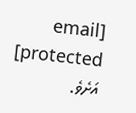[email protected] އަށެވެ.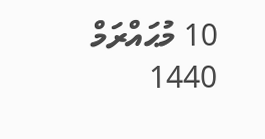10 މުޙައްރަމް 1440